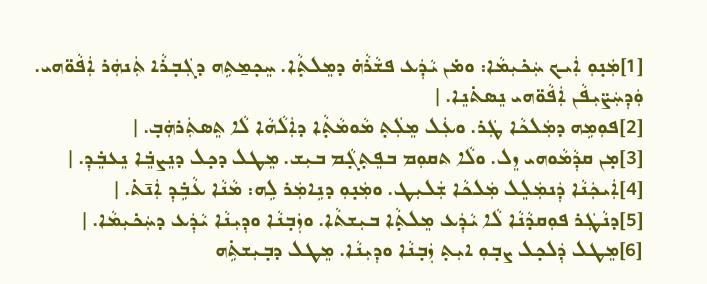[1]ܡܲܢ̣ܘܼ ܐܲܝܟ ܚܲܟ̇ܝܼܡܵܐ: ܘܡ̇ܢ ܝܵܕܲܥ ܦܫܵܪܵܗ̇ ܕܡܸܠܬ̣ܵܐ. ܚܸܟ̣ܡ̱ܬܹܗ ܕܓܲܒ̣ܪܵܐ ܬܲܢܗܲܪ ܐܲܦܵܘ̈ܗܝ. ܘܲܕܼܚܲܨ̈ܝܼܦܵܢ ܐܲܦܵܘ̈ܗܝ ܢܸܣܬ̇ܢܸܐ. |
[2]ܦܘܼܡܹܗ ܕܡܲܠܟܵܐ ܛܲܪ. ܘܥܲܠ ܡܸܠܲܬ̣ ܡܵܘܡܵܬ̣ܵܐ ܕܐܲܠܵܗܵܐ ܠܵܐ ܬܸܣܬܲܪܗܲܒ̣. |
[3]ܡ̣ܢ ܩܕܼܵܡܵܘܗܝ ܙܸܠ. ܘܠܵܐ ܬܩܘܼܡ ܒܦܸܬ̣ܓ̣ܵܡ ܒܝܼܫ. ܡܸܛܠ ܕܟ̣ܠ ܕܢܸܨܒܸ̇ܐ ܢܸܥܒܸ̇ܕܼ. |
[4]ܐܲܝܟܲܢܵܐ ܕܲܢܡܲܠܸܠ ܡܲܠܟܵܐ ܫܲܠܝܼܛ. ܘܡܲܢ̣ܘܼ ܕܢܹܐܡܲܪ ܠܹܗ: ܡܵܢܵܐ ܥܵܒܹ̇ܕܼ ܐܲܢ̄ܬ̇. |
[5]ܕܢܵܛܲܪ ܦܘܼܩܕܵܢܵܐ ܠܵܐ ܝܵܕܲܥ ܡܸܠܬ̣ܵܐ ܒܝܼܫܬܵܐ. ܘܙܲܒ̣ܢܵܐ ܘܕܼܝܼܢܵܐ ܝܵܕܲܥ ܕܚܲܟ̇ܝܼܡܵܐ. |
[6]ܡܸܛܠ ܕܲܠܟ̣ܠ ܨܒ̣ܘܼ ܐܝܼܬ̣ ܙܲܒ̣ܢܵܐ ܘܕܼܝܼܢܵܐ. ܡܸܛܠ ܕܒ̣ܝܼܫܬܹ̇ܗ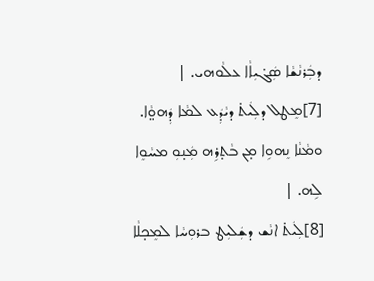ܕܒܲܪܢܵܫܵܐ ܣܲܓ̇ܝܼܐܵܐ ܥܠܵܘܗܝ. |
[7]ܡܸܛܠ ܕܠܲܝܬ̇ ܕܝܵܕܲܥ ܠܡܵܐ ܕܲܗܘ̤ܵܐ. ܘܡܵܢܵܐ ܢܸܗܘܹܐ ܡ̣ܢ ܒܵܬ̣ܪܹܗ ܡܲܢ̣ܘܼ ܡܚܵܘܸܐ ܠܹܗ. |
[8]ܠܲܝܬ̇ ܐܢܵܫ ܕܫܲܠܝܼܛ ܒܪܘܼܚܵܐ ܠܡܸܟ̣ܠܵܐ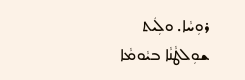ܪܘܼܚܵܐ. ܘܠܲܝܬ ܫܘܼܠܛܵܢܵܐ ܒܝܵܘܡܵܐ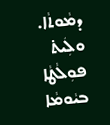ܕܡܵܘܬܵܐ. ܘܠܲܝܬ̇ ܦܘܼܠܵܛܵܐ ܒܝܵܘܡܵܐ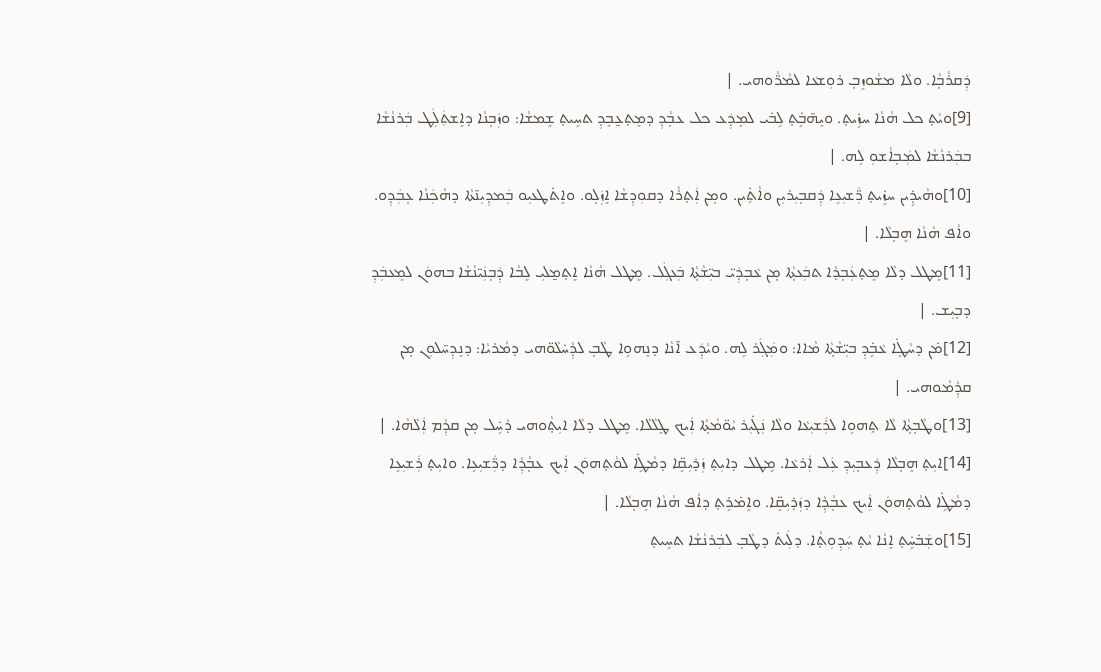ܕܲܩܪܵܒ̣ܵܐ. ܘܠܵܐ ܡܫܵܘܙܸܒ̣ ܪܘܼܫܥܵܐ ܠܡܵܪ̈ܵܘܗܝ. |
[9]ܘܝܵܬ̣ ܟܠ ܗܵܢܵܐ ܚܙܹ̇ܝܬ̣. ܘܝܸܗ̄ܒܹ̇ܬ̣ ܠܹܒ̇ܝ ܠܡܸܕܲܥ ܟܠ ܥܒ̣ܵܕܼ ܕܡܸܬ̣ܥ̱ܒܸܕܼ ܬܚܹܝܬ̣ ܫܸܡܫܵܐ: ܘܙܲܒ̣ܢܵܐ ܕܐܸܫܬܲܠܲܛ ܒܲܪܢܵܫܵܐ ܒܒܲܪܢܵܫܵܐ ܠܡܲܒ̣ܐܵܫܘܼ ܠܹܗ. |
[10]ܘܗܵܝܕܹ̇ܝܢ ܚܙܹ̇ܝܬ̣ ܪ̈ܲܫܝܼܥܹܐ ܕܲܩܒ̣ܝܼܪܝܼܢ ܘܐܵܬܹ̇ܝܢ. ܘܡ̣ܢ ܐܲܬ̣ܪܵܐ ܕܩܘܼܕܼܫܵܐ ܐܸܙܲܠ̣ܘ. ܘܐܸܬ̇ܛܥܝܼܘ ܒܲܡܕܼܝܼܢ̄ܬܵܐ ܕܗܵܟܲܢܵܐ ܥ̣ܒܲܕܼܘ. ܘܐܵܦ ܗܵܢܵܐ ܗܸܒ̣ܠܵܐ. |
[11]ܡܸܛܠ ܕܠܵܐ ܡܸܬ̣ܥܲܒ̣ܕܵܐ ܬܒܲܥܬ̣ܵܐ ܡ̣ܢ ܥܵܒ̣ܕܲܝ̈ ܒܝܼ̈ܫܵܬ̣ܵܐ ܒܲܥܓܲܠ. ܡܸܛܠ ܗܵܢܵܐ ܐܸܬ̣ܡ̱ܠܝܼ ܠܸܒܵܐ ܕܲܒ̣ܢܲܝ̈ܢܵܫܵܐ ܒܗܘܿܢ ܠܡܸܥܒܲܕܼ ܕܒ̣ܝܼܫ. |
[12]ܡ̇ܢ ܕܚܵܛܹ̇ܐ ܥܵܒܹ̇ܕܼ ܒܝܼ̈ܫܵܬ̣ܵܐ ܡܵܐܐ: ܘܡܲܓܲܪ ܠܹܗ. ܘܝܵܕܲܥ ܐ̄ܢܵܐ ܕܢܸܗܘܹܐ ܛܵܒ̣ ܠܕܼܵܚ̇ܠܵܘ̈ܗܝ ܕܡܵܪܝܵܐ: ܕܢܸܕܼܚ̄ܠܘܼܢ ܡ̣ܢ ܩܕܼܵܡܵܘܗܝ. |
[13]ܘܛܵܒ̣ܬ̣ܵܐ ܠܵܐ ܬܸܗܘܹܐ ܠܪܲܫܝܼܥܵܐ ܘܠܵܐ ܢܲܓ̇ܝܼܪ ܝܵܘ̈ܡܵܬ̣ܵܐ ܐܲܝܟ ܛܸܠܵܠܵܐ. ܡܸܛܠ ܕܠܵܐ ܐܝܼܬ̣ܵܘܗܝ ܕܵܚܹ̇ܠ ܡ̣ܢ ܩܕܼܵܡ ܐܲܠܵܗܵܐ. |
[14]ܐܝܼܬ̣ ܗܸܒ̣ܠܵܐ ܕܲܥܒ̣ܝܼܕܼ ܥܲܠ ܐܲܪܥܵܐ. ܡܸܛܠ ܕܐܝܼܬ̣ ܙܲܕ̇ܝܼܩܹ̈ܐ ܕܡܵܛܹ̇ܐ ܠܘܵܬ̣ܗܘܿܢ ܐܲܝܟ ܥܒ̣ܵܕܼܵܐ ܕܪ̈ܲܫܝܼܥܹܐ. ܘܐܝܼܬ̣ ܪܲܫܝܼܥܹܐ ܕܡܵܛܹ̇ܐ ܠܘܵܬ̣ܗܘܿܢ ܐܲܝܟ ܥܒ̣ܵܕܼܵܐ ܕܙܲܕ̇ܝܼܩܹ̈ܐ. ܘܐܸܡ̇ܪܹܬ̣ ܕܐܵܦ ܗܵܢܵܐ ܗܸܒ̣ܠܵܐ. |
[15]ܘܫܲܒ̇ܚܹ̇ܬ̣ ܐܸܢܵܐ ܝܵܬ̣ ܚܲܕܼܘܼܬ̣ܵܐ. ܕܠܲܝܬ̇ ܕܛܵܒ̣ ܠܒܲܪܢܵܫܵܐ ܬܚܹܝܬ̣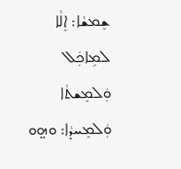ܫܸܡܫܵܐ: ܐܸܠܵܐ ܠܡܹܐܟܲܠ ܘܲܠܡܸܫܬܵܐ ܘܲܠܡܸܚܕܵܐ: ܘܗ̤ܘ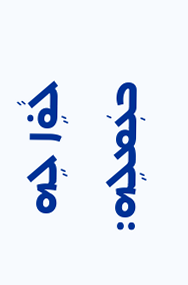ܠܵܘܹ̇ܐ ܠܹܗ ܒܥܲܡܠܹܗ: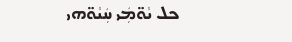ܟܠ ܝܵܘ̈ܡܲܝ ܚܲܝܵܘ̈ܗܝ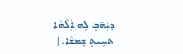ܕܝܲܗ̄ܒ̣ ܠܹܗ ܐܲܠܵܗܵܐ ܬܚܹܝܬ̣ ܫܸܡܫܵܐ. |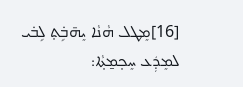[16]ܡܸܛܠ ܗܵܢܵܐ ܝܸܗ̄ܒܹ̇ܬ̣ ܠܹܒ̇ܝ ܠܡܸܕܲܥ ܚܸܟ̣ܡ̱ܬ̣ܵܐ: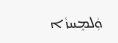ܘܲܠܡܸܚܙܵܐ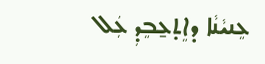ܥܸܢܝܵܢܵܐ ܕܐܸܬ̣ܥ̱ܒܸܕܼ ܥܲܠ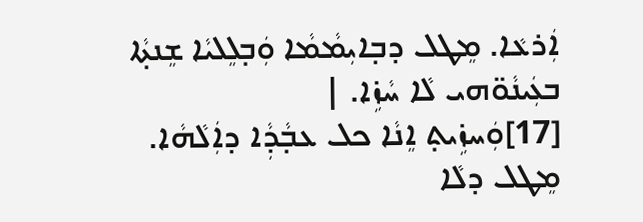ܐܲܪܥܵܐ. ܡܸܛܠ ܕܒ̣ܐܝܼܡܵܡܵܐ ܘܲܒ̣ܠܸܠܝܵܐ ܫܸܢܬ̣ܵܐ ܒܥܲܝܢܵܘ̈ܗܝ ܠܵܐ ܚܵܙܹ̇ܐ. |
[17]ܘܲܚܙܹ̇ܝܬ̣ ܐܸܢܵܐ ܟܠ ܥܒ̣ܵܕܼܵܐ ܕܐܲܠܵܗܵܐ. ܡܸܛܠ ܕܠܵܐ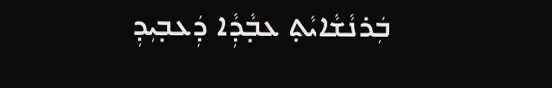ܒܲܪܢܵܫܵܐܝܵܬ̣ ܥܒ̣ܵܕܼܵܐ ܕܲܥܒ̣ܝܼܕܼ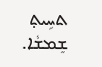ܬܚܹܝܬ̣ ܫܸܡܫܵܐ.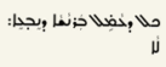ܟܠ ܕܥܵܡܹ̇ܠ ܒܲܪܢܵܫܵܐ ܕܢܸܒ̣ܥܸܐ: ܠܵܐ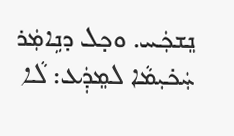ܢܸܫܟܲܚ. ܘܟ̣ܠ ܕܢܹܐܡܲܪ ܚܲܟ̇ܝܼܡܵܐ ܠܡܸܕܲܥ: ܠܵܐ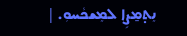ܢܸܬ̣ܡ̱ܨܹܐ ܠܡܸܫܟܵܚܘܼ. |